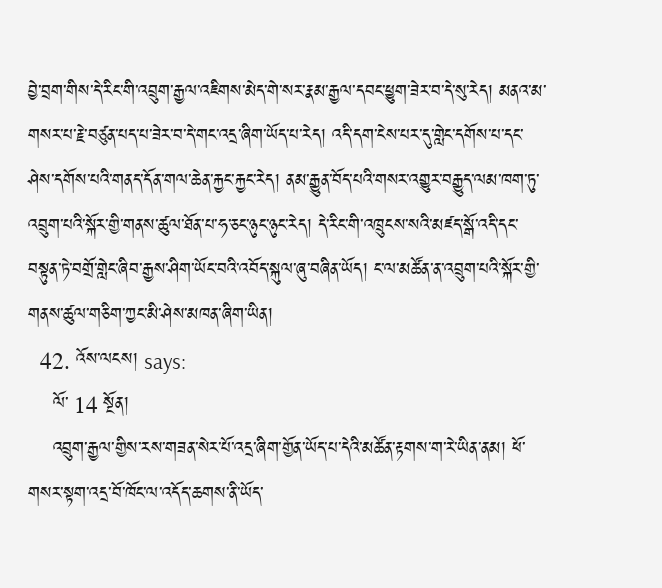བྱེ་བྲག་གིས་དེ་རིང་གི་འབྲུག་རྒྱལ་འཇིགས་མེད་གེ་སར་རྣམ་རྒྱལ་དབང་ཕྱུག་ཟེར་བ་དེ་སུ་རེད། མནའ་མ་གསར་པ་རྗེ་བཙུན་པད་པ་ཟེར་བ་དེ་གང་འདྲ་ཞིག་ཡོད་པ་རེད། འདི་དག་ངེས་པར་དུ་གླེང་དགོས་པ་དང་ཤེས་དགོས་པའི་གནད་དོན་གལ་ཆེན་རྐྱང་རྐྱང་རེད། ནམ་རྒྱུན་བོད་པའི་གསར་འགྱུར་བརྒྱུད་ལམ་ཁག་ཏུ་འབྲུག་པའི་སྐོར་གྱི་གནས་ཚུལ་ཐོན་པ་ཧ་ཅང་ཉུང་ཉུང་རེད། དེ་རིང་གི་འཁྲུངས་སའི་མཛད་སྒོ་འདི་དང་བསྟུན་ཏེ་བགྲོ་གླེང་ཞིབ་རྒྱས་ཤིག་ཡོང་བའི་འབོད་སྐུལ་ཞུ་བཞིན་ཡོད། ང་ལ་མཚོན་ན་འབྲུག་པའི་སྐོར་གྱི་གནས་ཚུལ་གཅིག་ཀྱང་མི་ཤེས་མཁན་ཞིག་ཡིན།
  42. འོས་ལངས། says:
    ལོ་ 14 སྔོན།
    འབྲུག་རྒྱལ་གྱིས་རས་གཟན་སེར་པོ་འདྲ་ཞིག་གྱོན་ཡོད་པ་དེའི་མཚོན་རྟགས་ག་རེ་ཡིན་ནམ། ཕོ་གསར་སྟག་འདྲ་བོ་ཁོང་ལ་འདོད་ཆགས་ནི་ཡོད་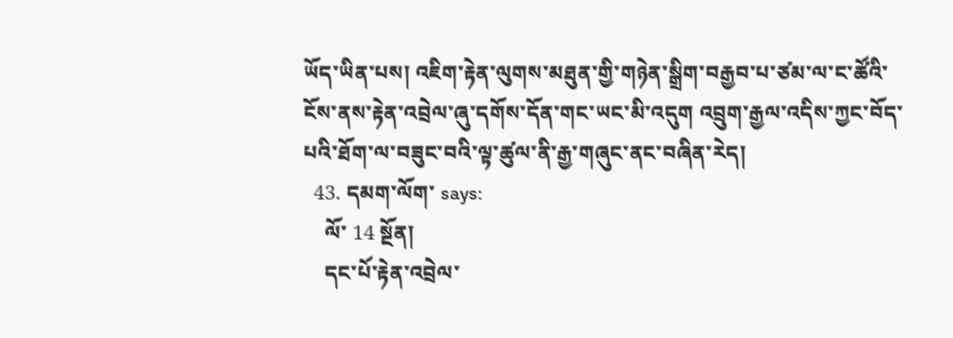ཡོད་ཡིན་པས། འཇིག་རྟེན་ལུགས་མཐུན་གྱི་གཉེན་སྒྲིག་བརྒྱབ་པ་ཙམ་ལ་ང་ཚོའི་ངོས་ནས་རྟེན་འབྲེལ་ཞུ་དགོས་དོན་གང་ཡང་མི་འདུག འབྲུག་རྒྱལ་འདིས་ཀྱང་བོད་པའི་ཐོག་ལ་བཟུང་བའི་ལྟ་ཚུལ་ནི་རྒྱ་གཞུང་ནང་བཞིན་རེད།
  43. དམག་ལོག་ says:
    ལོ་ 14 སྔོན།
    དང་པོ་རྟེན་འབྲེལ་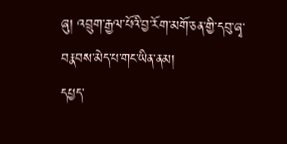ཞུ། འབྲུག་རྒྱལ་པོའི་བྱ་རོག་མགོ་ཅན་གྱི་དབུ་ཞྭ་བརྣབས་མེད་པ་གང་ཡིན་ནམ།
དཔྱད་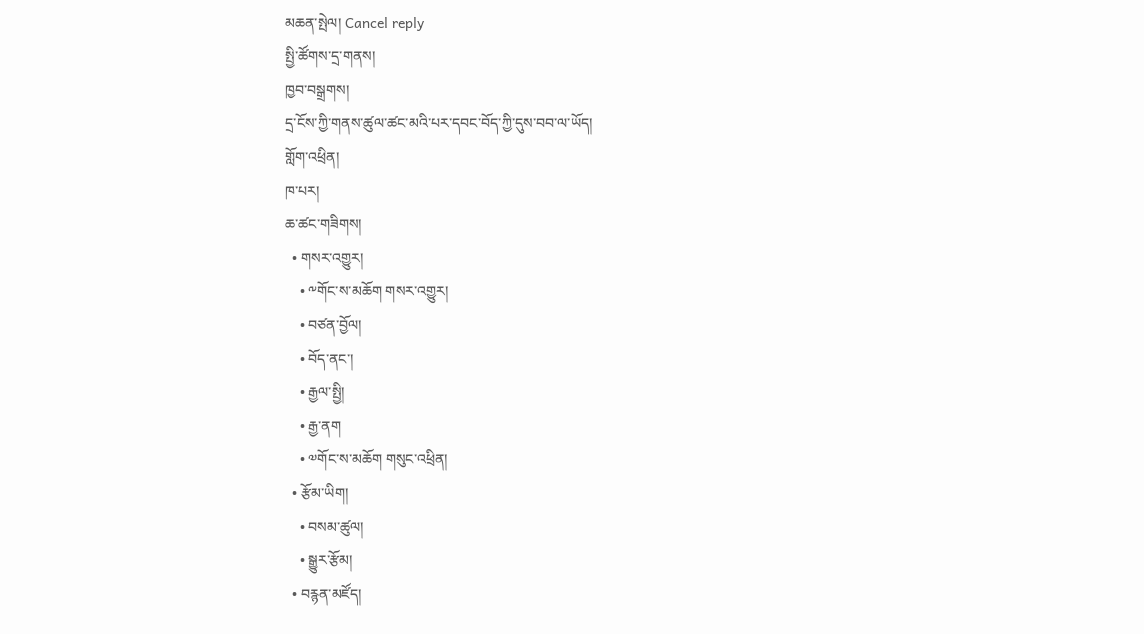མཆན་སྤེལ། Cancel reply
སྤྱི་ཚོགས་དྲ་གནས།
ཁྱབ་བསྒྲགས།
དྲ་ངོས་ཀྱི་གནས་ཚུལ་ཚང་མའི་པར་དབང་བོད་ཀྱི་དུས་བབ་ལ་ཡོད།
གློག་འཕྲིན།
ཁ་པར།
ཆ་ཚང་གཟིགས།
  • གསར་འགྱུར།
    • ༸གོང་ས་མཆོག གསར་འགྱུར།
    • བཙན་བྱོལ།
    • བོད་ནང་།
    • རྒྱལ་སྤྱི།
    • རྒྱ་ནག
    • ༧གོང་ས་མཆོག གསུང་འཕྲིན།
  • རྩོམ་ཡིག།
    • བསམ་ཚུལ།
    • སྒྱུར་རྩོམ།
  • བརྙན་མཛོད།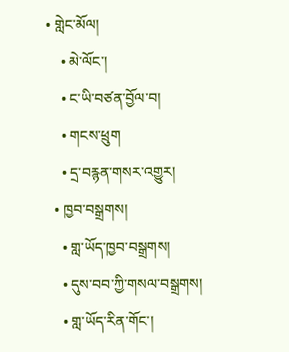• གླེང་མོལ།
    • མེ་ལོང་།
    • ང་ཡི་བཙན་བྱོལ་བ།
    • གངས་ཕྲུག
    • དྲ་བརྙན་གསར་འགྱུར།
  • ཁྱབ་བསྒྲགས།
    • གླ་ཡོད་ཁྱབ་བསྒྲགས།
    • དུས་བབ་ཀྱི་གསལ་བསྒྲགས།
    • གླ་ཡོད་རིན་གོང་།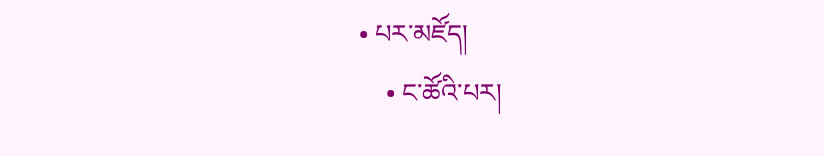• པར་མཛོད།
    • ང་ཚོའི་པར།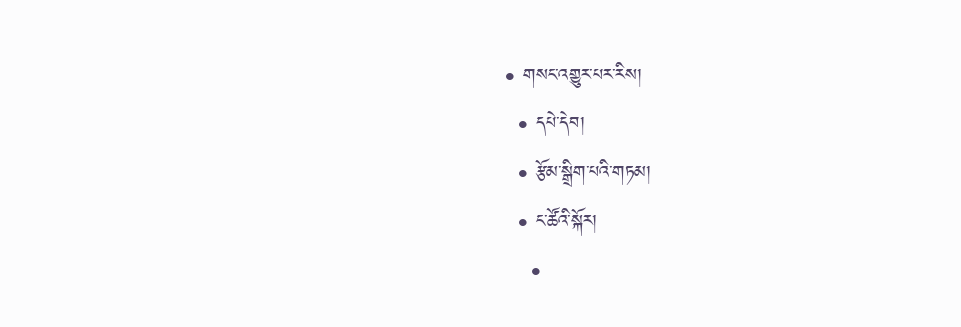• གསང་འགྱུར་པར་རིས།
  • དཔེ་དེབ།
  • རྩོམ་སྒྲིག་པའི་གཏམ།
  • ང་ཚོའི་སྐོར།
    •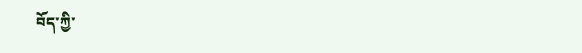བོད་ཀྱི་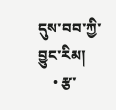དུས་བབ་ཀྱི་བྱུང་རིམ།
    • རྩ་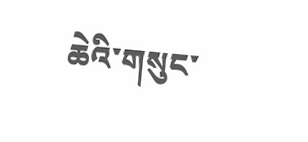ཆེའི་གསུང་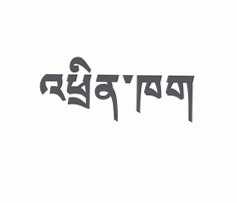འཕྲིན་ཁག